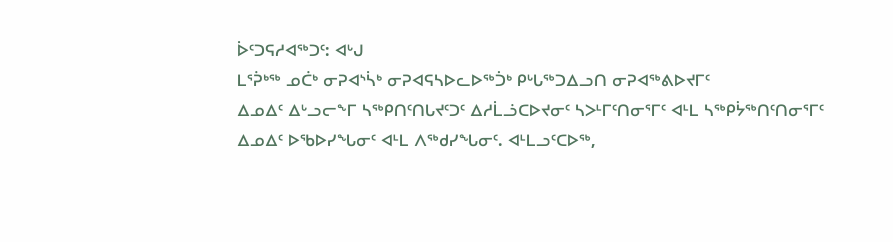ᐆᑦᑐᕋᓱᐊᖅᑐᑦ: ᐊᒡᒍ
ᒪᕐᕉᒃᖅ ᓄᑖᒃ ᓂᕈᐊᔅᓵᒃ ᓂᕈᐊᕋᓴᐅᓚᐅᖅᑑᒃ ᑭᒡᒐᖅᑐᐃᓗᑎ ᓂᕈᐊᖅᕕᐅᔪᒥᑦ
ᐃᓄᐃᑦ ᐃᒡᓗᓕᖕᒥ ᓴᖅᑭᑎᑦᑎᒐᔪᑦᑐᑦ ᐃᓱᒫᓘᑕᐅᔪᓂᑦ ᓴᐳᒻᒥᑦᑎᓂᕐᒥᑦ ᐊᒻᒪ ᓴᖅᑭᔮᖅᑎᑦᑎᓂᕐᒥᑦ ᐃᓄᐃᑦ ᐅᖃᐅᓯᖓᓂᑦ ᐊᒻᒪ ᐱᖅᑯᓯᖓᓂᑦ. ᐊᒻᒪᓗᑦᑕᐅᖅ,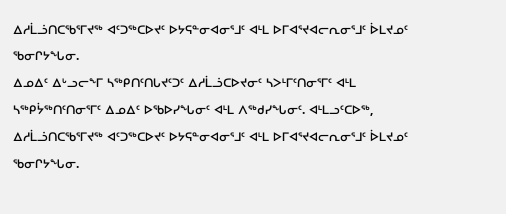ᐃᓱᒫᓘᑎᑕᖃᕐᒥᔪᖅ ᐊᑦᑐᖅᑕᐅᔪᑦ ᐅᔭᕋᓐᓂᐊᓂᕐᒧᑦ ᐊᒻᒪ ᐅᒥᐊᕐᔪᐊᓕᕆᓂᕐᒧᑦ ᐆᒪᔪᓄᑦ ᖃᓂᒋᔭᖓᓂ.
ᐃᓄᐃᑦ ᐃᒡᓗᓕᖕᒥ ᓴᖅᑭᑎᑦᑎᒐᔪᑦᑐᑦ ᐃᓱᒫᓘᑕᐅᔪᓂᑦ ᓴᐳᒻᒥᑦᑎᓂᕐᒥᑦ ᐊᒻᒪ ᓴᖅᑭᔮᖅᑎᑦᑎᓂᕐᒥᑦ ᐃᓄᐃᑦ ᐅᖃᐅᓯᖓᓂᑦ ᐊᒻᒪ ᐱᖅᑯᓯᖓᓂᑦ. ᐊᒻᒪᓗᑦᑕᐅᖅ, ᐃᓱᒫᓘᑎᑕᖃᕐᒥᔪᖅ ᐊᑦᑐᖅᑕᐅᔪᑦ ᐅᔭᕋᓐᓂᐊᓂᕐᒧᑦ ᐊᒻᒪ ᐅᒥᐊᕐᔪᐊᓕᕆᓂᕐᒧᑦ ᐆᒪᔪᓄᑦ ᖃᓂᒋᔭᖓᓂ.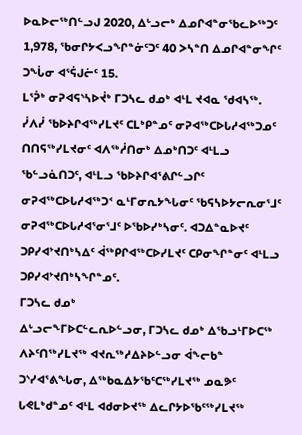ᐅᓇᐅᓕᖅᑎᓪᓗᒍ 2020, ᐃᒡᓗᓕᒃ ᐃᓄᒋᐊᓐᓂᖃᓚᐅᖅᑐᑦ 1,978, ᖃᓂᒋᔭᐸᓗᖏᓐᓃᑦᑐᑦ 40 ᐳᓴᓐᑎ ᐃᓄᒋᐊᓐᓂᖏᑦ ᑐᖔᓂ ᐊᕐᕌᒍᓖᑦ 15.
ᒪᕐᕉᒃ ᓂᕈᐊᕋᔅᓴᐅᔫᒃ ᒥᑐᓴᓚ ᑯᓄᒃ ᐊᒻᒪ ᔪᐊᓇ ᖁᐊᓴᖅ.
ᓰᐱᓰ ᖃᐅᔨᒋᐊᖅᓯᒪᔪᑦ ᑕᒪᒃᑭᓐᓄᑦ ᓂᕈᐊᖅᑕᐅᒐᓱᐊᖅᑐᓄᑦ ᑎᑎᕋᖅᓯᒪᔪᓂᑦ ᐊᐱᖅᓲᑎᓂᒃ ᐃᓄᒃᑎᑐᑦ ᐊᒻᒪᓗ ᖃᓪᓗᓈᑎᑐᑦ, ᐊᒻᒪᓗ ᖃᐅᔨᒋᐊᕐᕕᒋᓪᓗᒋᑦ ᓂᕈᐊᖅᑕᐅᒐᓱᐊᖅᑐᑉ ᓇᒻᒥᓂᕆᔭᖓᓂᑦ ᖃᕋᓴᐅᔭᓕᕆᓂᕐᒧᑦ ᓂᕈᐊᖅᑕᐅᒐᓱᐊᕐᓂᕐᒧᑦ ᐅᖃᐅᓯᒃᓴᓂᑦ. ᐊᑐᐃᓐᓇᐅᔪᑦ ᑐᑭᓯᐊᔾᔪᑎᒃᓴᐃᑦ ᐋᖅᑭᒋᐊᖅᑕᐅᓯᒪᔪᑦ ᑕᑭᓂᖏᓐᓂᑦ ᐊᒻᒪᓗ ᑐᑭᓯᐊᔾᔪᑎᒃᓴᖏᓐᓄᑦ.
ᒥᑐᓴᓚ ᑯᓄᒃ
ᐃᒡᓗᓕᖕᒥᐅᑕᓪᓚᕆᐅᓪᓗᓂ, ᒥᑐᓴᓚ ᑯᓄᒃ ᐃᖃᓗᒻᒥᐅᑕᖅ ᐱᔨᑦᑎᖅᓯᒪᔪᖅ ᐊᔪᕆᖅᓱᐃᔨᐅᓪᓗᓂ ᐋᖕᓕᑲᓐ ᑐᔅᓯᐊᕐᕕᖓᓂ, ᐃᖅᑲᓇᐃᔭᖃᑦᑕᖅᓯᒪᔪᖅ ᓄᓇᕗᑦ ᒐᕙᒪᒃᑯᓐᓄᑦ ᐊᒻᒪ ᐊᑯᓂᐅᔪᖅ ᐃᓚᒋᔭᐅᖃᑦᖅᓯᒪᔪᖅ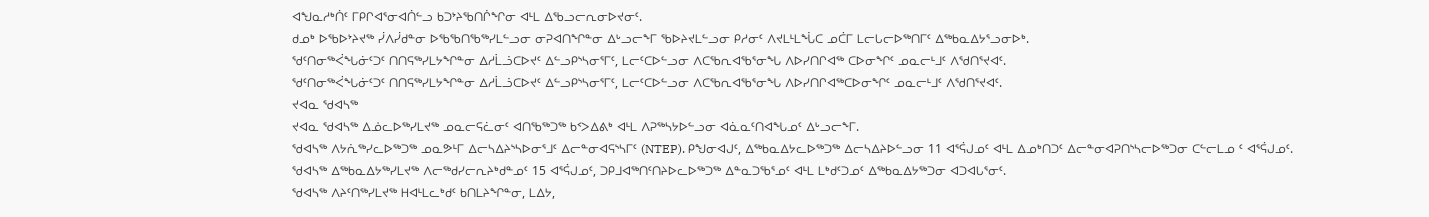ᐊᖑᓇᓱᒃᑏᑦ ᒥᑭᒋᐊᕐᓂᐊᑏᓪᓗ ᑲᑐᔾᔨᖃᑎᒌᖏᓂ ᐊᒻᒪ ᐃᖃᓗᓕᕆᓂᐅᔪᓂᑦ.
ᑯᓄᒃ ᐅᖃᐅᔾᔨᔪᖅ ᓰᐱᓰᑯᓐᓂ ᐅᖃᖃᑎᖃᖅᓯᒪᓪᓗᓂ ᓂᕈᐊᑎᖏᓐᓂ ᐃᒡᓗᓕᖕᒥ ᖃᐅᔨᔪᒪᓪᓗᓂ ᑭᓱᓂᑦ ᐱᔪᒪᒻᒪᖔᑕ ᓄᑖᒥ ᒪᓕᒐᓕᐅᖅᑎᒥᑦ ᐃᖅᑲᓇᐃᔭᕐᓗᓂᐅᒃ.
ᖁᑦᑎᓂᖅᐹᖓᓃᑦᑐᑦ ᑎᑎᕋᖅᓯᒪᔭᖏᓐᓂ ᐃᓱᒫᓘᑕᐅᔪᑦ ᐃᓪᓗᑭᔅᓴᓂᕐᒥᑦ, ᒪᓕᑦᑕᐅᓪᓗᓂ ᐱᑕᖃᕆᐊᖃᕐᓂᖓ ᐱᐅᓯᑎᒋᐊᖅ ᑕᐅᓂᖏᑦ ᓄᓇᓕᒻᒧᑦ ᐱᖁᑎᕐᔪᐊᑦ.
ᖁᑦᑎᓂᖅᐹᖓᓃᑦᑐᑦ ᑎᑎᕋᖅᓯᒪᔭᖏᓐᓂ ᐃᓱᒫᓘᑕᐅᔪᑦ ᐃᓪᓗᑭᔅᓴᓂᕐᒥᑦ, ᒪᓕᑦᑕᐅᓪᓗᓂ ᐱᑕᖃᕆᐊᖃᕐᓂᖓ ᐱᐅᓯᑎᒋᐊᖅᑕᐅᓂᖏᑦ ᓄᓇᓕᒻᒧᑦ ᐱᖁᑎᕐᔪᐊᑦ.
ᔪᐊᓇ ᖁᐊᓴᖅ
ᔪᐊᓇ ᖁᐊᓴᖅ ᐃᓅᓚᐅᖅᓯᒪᔪᖅ ᓄᓇᓕᕋᓛᓂᑦ ᐊᑎᖃᖅᑐᖅ ᑲᑉᐳᐃᕕᒃ ᐊᒻᒪ ᐱᕈᖅᓴᔭᐅᓪᓗᓂ ᐊᓈᓇᑦᑎᐊᖓᓄᑦ ᐃᒡᓗᓕᖕᒥ.
ᖁᐊᓴᖅ ᐱᔭᕇᖅᓯᓚᐅᖅᑐᖅ ᓄᓇᕗᒻᒥ ᐃᓕᓴᐃᔨᔅᓴᐅᓂᕐᒧᑦ ᐃᓕᓐᓂᐊᕋᔅᓴᒥᑦ (NTEP). ᑭᖑᓂᐊᒍᑦ, ᐃᖅᑲᓇᐃᔭᓚᐅᖅᑐᖅ ᐃᓕᓴᐃᔨᐅᓪᓗᓂ 11 ᐊᕐᕌᒍᓄᑦ ᐊᒻᒪ ᐃᓄᒃᑎᑐᑦ ᐃᓕᓐᓂᐊᕈᑎᔅᓴᓕᐅᖅᑐᓂ ᑕᓪᓕᒪᓄ ᑦ ᐊᕐᕌᒍᓄᑦ.
ᖁᐊᓴᖅ ᐃᖅᑲᓇᐃᔭᖅᓯᒪᔪᖅ ᐱᓕᖅᑯᓯᓕᕆᔨᒃᑯᓐᓄᑦ 15 ᐊᕐᕌᒍᓄᑦ, ᑐᑭᒧᐊᖅᑎᑦᑎᔨᐅᓚᐅᖅᑐᖅ ᐃᓐᓇᑐᖃᕐᓄᑦ ᐊᒻᒪ ᒪᒃᑯᑦᑐᓄᑦ ᐃᖅᑲᓇᐃᔭᖅᑐᓂ ᐊᑐᐊᒐᕐᓂᑦ.
ᖁᐊᓴᖅ ᐱᔨᑦᑎᖅᓯᒪᔪᖅ ᕼᐊᒻᒪᓚᒃᑯᑦ ᑲᑎᒪᔨᖏᓐᓂ, ᒪᐃᔭ,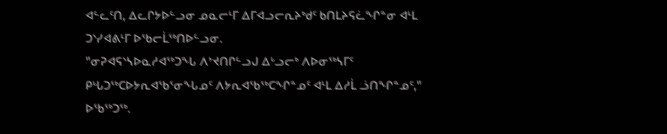ᐊᓪᓚᑦᑎ, ᐃᓚᒋᔭᐅᓪᓗᓂ ᓄᓇᓕᒻᒥ ᐃᒥᐊᓗᓕᕆᔨᒃᑯᑦ ᑲᑎᒪᔨᕋᓛᖏᓐᓂ ᐊᒻᒪ ᑐᔅᓯᐊᕕᒻᒥ ᐅᖃᓕᒫᖅᑎᐅᓪᓗᓂ.
"ᓂᕈᐊᕋᔅᓴᐅᓇᓱᐊᖅᑐᖓ ᐱᔾᔪᑎᒋᓪᓗᒍ ᐃᒡᓗᓕᒃ ᐱᐅᓂᖅᓴᒥᑦ ᑭᒡᒐᑐᖅᑕᐅᔭᕆᐊᖃᕐᓂᖓᓄᑦ ᐱᔭᕆᐊᖃᖅᑕᖏᓐᓄᑦ ᐊᒻᒪ ᐃᓱᒫ ᓘᑎᖏᓐᓄᑦ," ᐅᖃᖅᑐᖅ.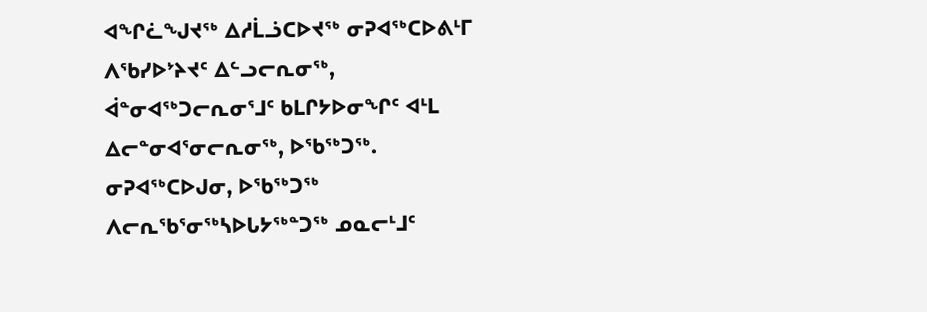ᐊᖏᓛᖑᔪᖅ ᐃᓱᒫᓘᑕᐅᔪᖅ ᓂᕈᐊᖅᑕᐅᕕᒻᒥ ᐱᖃᓯᐅᔾᔨᔪᑦ ᐃᓪᓗᓕᕆᓂᖅ, ᐋᓐᓂᐊᖅᑐᓕᕆᓂᕐᒧᑦ ᑲᒪᒋᔭᐅᓂᖏᑦ ᐊᒻᒪ ᐃᓕᓐᓂᐊᕐᓂᓕᕆᓂᖅ, ᐅᖃᖅᑐᖅ.
ᓂᕈᐊᖅᑕᐅᒍᓂ, ᐅᖃᖅᑐᖅ ᐱᓕᕆᖃᕐᓂᖅᓴᐅᒐᔭᖅᓐᑐᖅ ᓄᓇᓕᒻᒧᑦ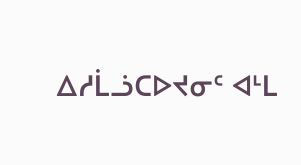ᐃᓱᒫᓘᑕᐅᔪᓂᑦ ᐊᒻᒪ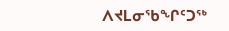ᐱᔪᒪᓂᖃᖏᑦᑐᖅ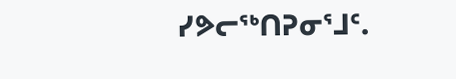ᓯᕗᓕᖅᑎᕈᓂᕐᒧᑦ.